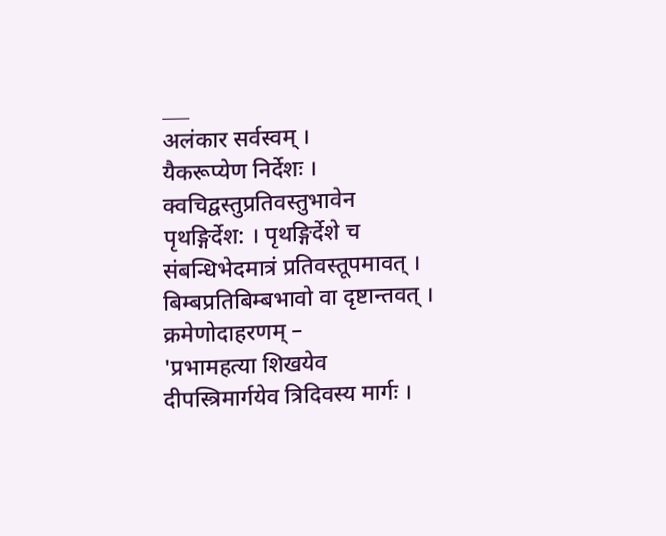___
अलंकार सर्वस्वम् ।
यैकरूप्येण निर्देशः । क्वचिद्वस्तुप्रतिवस्तुभावेन पृथङ्गिर्देश: । पृथङ्गिर्देशे च संबन्धिभेदमात्रं प्रतिवस्तूपमावत् । बिम्बप्रतिबिम्बभावो वा दृष्टान्तवत् । क्रमेणोदाहरणम् –
'प्रभामहत्या शिखयेव दीपस्त्रिमार्गयेव त्रिदिवस्य मार्गः ।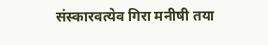संस्कारवत्येव गिरा मनीषी तया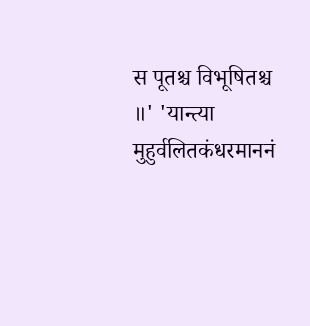स पूतश्च विभूषितश्च ॥' 'यान्त्या मुहुर्वलितकंधरमाननं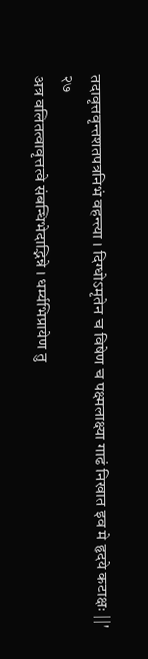तदावृत्तवृन्तशतपत्रनिभं वहन्त्या । दिग्धोऽमृतेन च विषेण च पक्ष्मलाक्ष्या गाढं निखात इव मे हृदये कटाक्षः ||'
२७
अत्र वलितत्वावृत्तत्वे संबन्धिभेदाद्भिन्ने । धर्म्यभिप्रायेण तु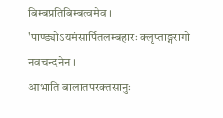बिम्बप्रतिबिम्बत्वमेव ।
'पाण्ड्योऽयमंसार्पितलम्बहारः क्लृप्ताङ्गरागो नवचन्दनेन ।
आभाति बालातपरक्तसानुः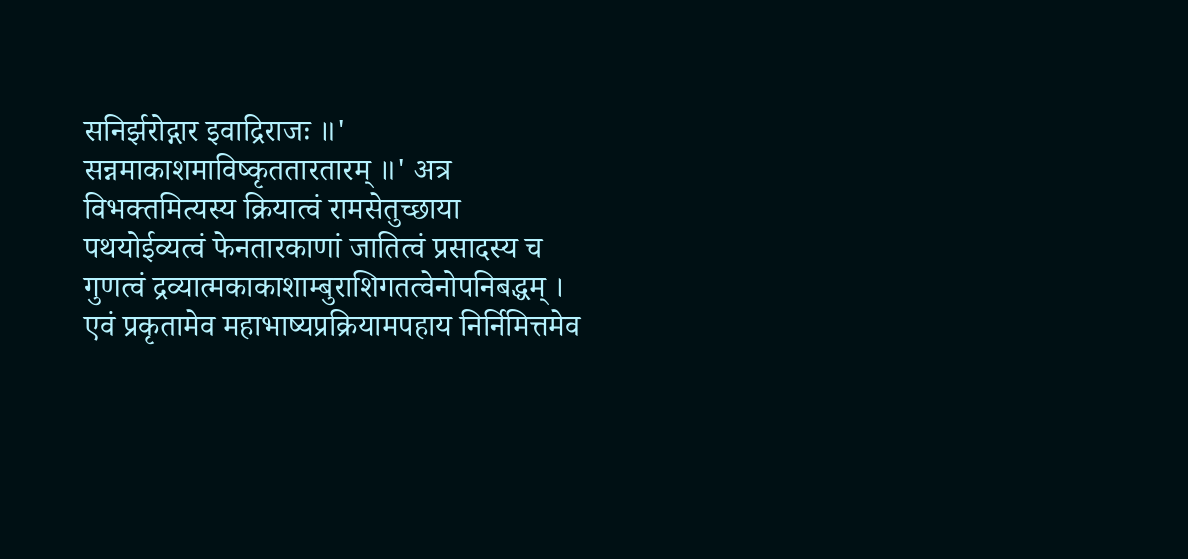सनिर्झरोद्गार इवाद्रिराजः ॥'
सन्नमाकाशमाविष्कृततारतारम् ॥' अत्र विभक्तमित्यस्य क्रियात्वं रामसेतुच्छाया पथयोईव्यत्वं फेनतारकाणां जातित्वं प्रसादस्य च गुणत्वं द्रव्यात्मकाकाशाम्बुराशिगतत्वेनोपनिबद्धम् । एवं प्रकृतामेव महाभाष्यप्रक्रियामपहाय निर्निमित्तमेव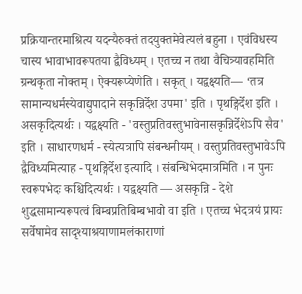प्रक्रियान्तरमाश्रित्य यदन्यैरुक्तं तदयुक्तमेवेत्यलं बहुना । एवंविधस्य चास्य भावाभावरूपतया द्वैविध्यम् । एतच्च न तथा वैचित्र्यावहमिति ग्रन्थकृता नोक्तम् । ऐक्यरूप्येणेति । सकृत् । यद्वक्ष्यति— ‘तत्र सामान्यधर्मस्येवाद्युपादाने सकृन्निर्देश उपमा' इति । पृथङ्गिर्देश इति । असकृदित्यर्थः । यद्वक्ष्यति - 'वस्तुप्रतिवस्तुभावेनासकृन्निर्देशेऽपि सैव' इति । साधारणधर्म - स्येत्यत्रापि संबन्धनीयम् । वस्तुप्रतिवस्तुभावेऽपि द्वैविध्यमित्याह - पृथङ्गिर्देश इत्यादि । संबन्धिभेदमात्रमिति । न पुनः स्वरूपभेदः कश्चिदित्यर्थः । यद्वक्ष्यति — असकृन्नि - देशे शुद्धसामान्यरूपत्वं बिम्बप्रतिबिम्बभावो वा इति । एतच्च भेदत्रयं प्रायः सर्वेषामेव सादृश्याश्रयाणामलंकाराणां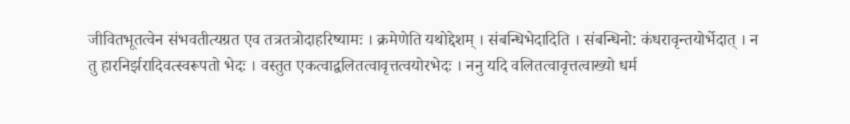जीवितभूतत्वेन संभवतीत्यग्रत एव तत्रतत्रोदाहरिष्यामः । क्रमेणेति यथोद्देशम् । संबन्धिभेदादिति । संबन्धिनो: कंधरावृन्तयोर्भेदात् । न तु हारनिर्झरादिवत्स्वरूपतो भेदः । वस्तुत एकत्वाद्वलितत्वावृत्तत्वयोरभेदः । ननु यदि वलितत्वावृत्तत्वाख्यो धर्म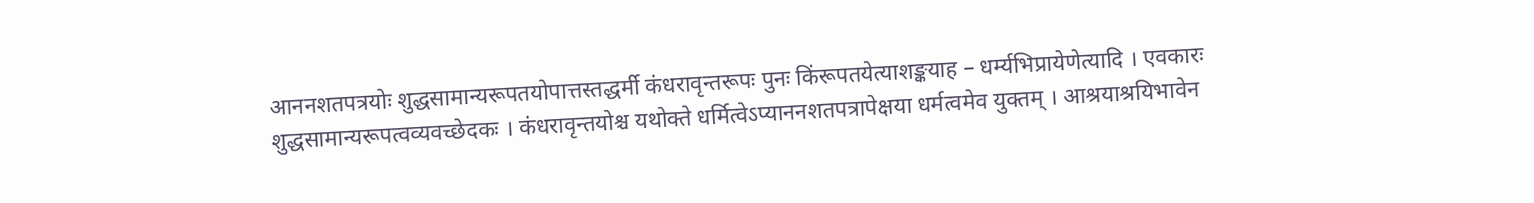आननशतपत्रयोः शुद्धसामान्यरूपतयोपात्तस्तद्धर्मी कंधरावृन्तरूपः पुनः किंरूपतयेत्याशङ्कयाह – धर्म्यभिप्रायेणेत्यादि । एवकारः शुद्धसामान्यरूपत्वव्यवच्छेदकः । कंधरावृन्तयोश्च यथोक्ते धर्मित्वेऽप्याननशतपत्रापेक्षया धर्मत्वमेव युक्तम् । आश्रयाश्रयिभावेन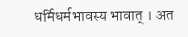धर्मिधर्मभावस्य भावात् । अत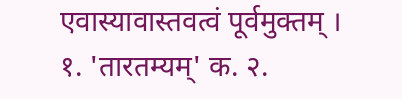एवास्यावास्तवत्वं पूर्वमुक्तम् । १. 'तारतम्यम्' क. २.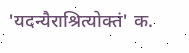'यदन्यैराश्रित्योक्तं' क.